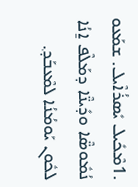.1ܡܶܟܺܝܠ ܝܺܣܪܳܐܶܝܠ. ܫܡܰܥܘ ܢܳܡܽܘܣ̈ܶܐ ܘܕܺܝܢ̈ܶܐ ܕܡܰܠܶܦ ܐ̱ܢܳܐ ܠܟܽܘܢ ܝܰܘܡܳܢܳܐ ܠܡܶܥܒܰܕ݂.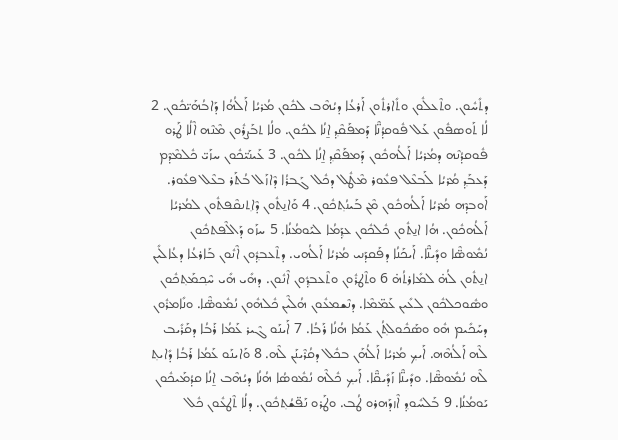ܕܬܺܚܽܘܢ. ܘܬܶܥܠܽܘܢ ܘܬܺܐܪܬܽܘܢ ܐܰܪܥܳܐ ܕܝܳܗܶܒ ܠܟܽܘܢ ܡܳܪܝܳܐ ܐܰ‌ܠܳܗܳܐ ܕܰܐܒܳܗܰܝ̈ܟܽܘܢ. 2 ܠܳܐ ܬܰܘܣܦܽܘܢ ܥܰܠ ܦܽܘܩܕܳܢ̈ܶܐ ܕܰܡܦܰܩܶܕ݂ ܐ̱ܢܳܐ ܠܟܽܘܢ. ܘܠܳܐ ܬܒܰܨܪܽܘܢ ܡܶܢܶܗ ܐܶܠܳܐ ܛܰܪܘ ܦܽܘܩܕܳܢܶܗ ܕܡܳܪܝܳܐ ܐܰܠܳܗܟܽܘܢ ܕܰܡܦܰܩܶܕ݂ ܐ̱ܢܳܐ ܠܟܽܘܢ. 3 ܥܰܝܢܰܝ̈ܟܽܘܢ ܚܙܰܝ̈ ܟܽܠܡܶܕܶܡ ܕܰܥܒܰܕ݂ ܡܳܪܝܳܐ ܠܰܒܥܶܠ ܦܥܽܘܪ ܡܶܛܽܠ ܕܟܽܠ ܓܰܒܪܳܐ ܕܶܐܙܰܠ ܒܳܬܰܪ ܒܥܶܠ ܦܥܽܘܪ. ܐܰܘܒܕܶܗ ܡܳܪܝܳܐ ܐܰܠܳܗܟܽܘܢ ܡܶܢ ܒܰܝܢܳܬ݂ܟܽܘܢ. 4 ܘܰܐܢ̱ܬܽܘܢ ܕܶܐܬ݂ܢܩܶܦܬܽܘܢ ܠܡܳܪܝܳܐ ܐܰܠܳܗܟܽܘܢ. ܗܳܐ ܐܢ̱ܬܽܘܢ ܟܽܠܟܽܘܢ ܥܕ݂ܰܡܳܐ ܠܝܰܘܡܳܢܳܐ. 5 ܚܙܰܘ ܕܰܐܠܶܦܬܟܽܘܢ ܢܳܡܽܘܣ̈ܶܐ ܘܕܺܝܢ̈ܶܐ. ܐܰܝܟܰܢܳܐ ܕܦܰܩܕܰܢܝ ܡܳܪܝܳܐ ܐܰܠܳܗܝ. ܕܬܶܥܒܕ݂ܽܘܢ ܐܶܢܽܘܢ ܒܰܐܪܥܳܐ ܕܥܳܐܠܺܝܢ ܐܢ̱ܬܽܘܢ ܠܳܗ̇ ܠܡܺܐܪܬ݂ܳܗ̇ 6 ܘܬܶܛܪܽܘܢ ܘܬܶܥܒܕ݂ܽܘܢ ܐܶܢܽܘܢ. ܕܗܺܝ ܗܺܝ ܚܶܟ݂ܡܰܬ݂ܟܽܘܢ ܘܣܽܘܟܠܟܽܘܢ ܠܥܺܝܢ ܥܰܡ̈ܡܶܐ. ܕܢܶܫܡܥܽܘܢ ܗܳܠܶܝܢ ܟܽܠܗܽܘܢ ܢܳܡܽܘܣ̈ܶܐ. ܘܢܺܐܡܪܽܘܢ ܕܚܰܟܺܝܡ ܗܽܘ ܘܣܰܟܽܘܠܬ݂ܳܢ ܥܰܡܳܐ ܗܳܢܳܐ ܪܰܒܳܐ. 7 ܐܰܝܢܰܘ ܓܶܝܪ ܥܰܡܳܐ ܪܰܒܳܐ ܕܩܰܪܺܝܒ ܠܶܗ ܐܰܠܳܗܶܗ. ܐܰܝܟ݂ ܡܳܪܝܳܐ ܐܰܠܳܗܰܢ ܒܟܽܠ ܕܩܳܪܶܝܢܰܢ ܠܶܗ. 8 ܘܰܐܝܢܰܘ ܥܰܡܳܐ ܪܰܒܳܐ ܕܺܐܝܬ݂ ܠܶܗ ܢܳܡܽܘܣ̈ܶܐ. ܘܕܺܝܢ̈ܶܐ ܙܰܕܺܝܩ̈ܶܐ. ܐܰܝܟ݂ ܟܽܠܶܗ ܢܳܡܽܘܣܳܐ ܗܳܢܳܐ ܕܝܳܗܶܒ ܐ̱ܢܳܐ ܩܕܳܡܰܝܟܽܘܢ ܝܰܘܡܳܢܳܐ. 9 ܒܰܠܚܽܘܕ݂ ܐܶܙܕܰܗܪܘ ܛܳܒ. ܘܛܰܪܘ ܢܰܦ̈ܫܳܬ݂ܟܽܘܢ. ܕܠܳܐ ܬܶܛܥܽܘܢ ܟܽܠ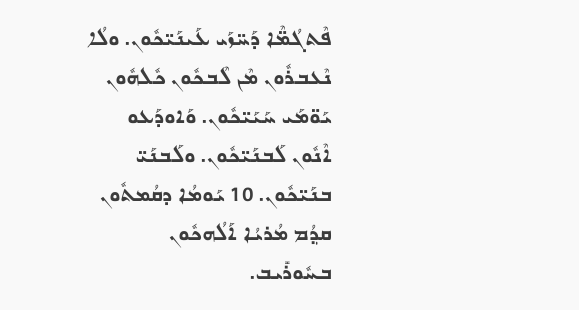ܦܶܬܓܳܡ̈ܶܐ ܕܰܚ̈ܙܰܝ ܥܰܝܢܰܝ̈ܟܽܘܢ. ܘܠܳܐ ܢܶܥܒܪܽܘܢ ܡܶܢ ܠܶܒܟܽܘܢ ܟܽܠܗܽܘܢ ܝܰܘ̈ܡܰܝ ܚܰܝܰܝ̈ܟܽܘܢ. ܘܰܐܘܕܰܥܘ ܐܶܢܽܘܢ ܠܰܒܢܰܝ̈ܟܽܘܢ. ܘܠܰܒܢܰܝ̈ ܒܢܰܝ̈ܟܽܘܢ. 10 ܝܰܘܡܳܐ ܕܩܳܡܬܽܘܢ ܩܕ݂ܳܡ ܡܳܪܝܳܐ ܐܰܠܳܗܟܽܘܢ ܒܚܽܘܪܺܝܒ.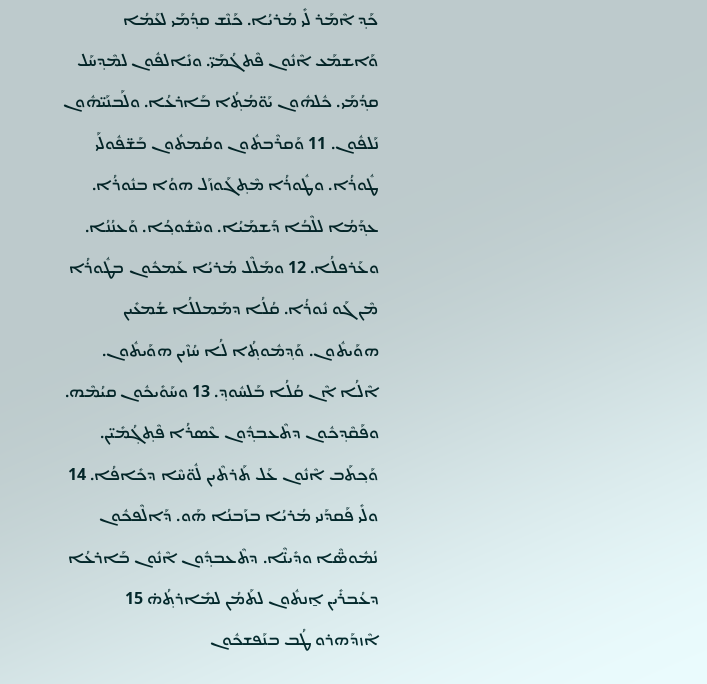ܟܰܕ݂ ܐܶܡܰܪ ܠܺܝ ܡܳܪܝܳܐ. ܟܰܢܶܫ ܩܕ݂ܳܡܰܝ ܠܥܰܡܳܐ ܘܰܐܫܡܰܥ ܐܶܢܽܘܢ ܦܶܬܓܳܡܰܝ̈. ܘܢܺܐܠܦܽܘܢ ܠܡܶܕ݂ܚܰܠ ܩܕ݂ܳܡܰܝ. ܟܽܠܗܽܘܢ ܝܰܘ̈ܡܳܬ݂ܳܐ ܒܰܐܪܥܳܐ. ܘܠܰܒܢܰܝ̈ܗܽܘܢ ܢܰܠܦܽܘܢ. 11 ܘܰܩܪܶܒܬܽܘܢ ܘܩܳܡܬܽܘܢ ܒܰܫ̈ܦܽܘܠܰܝ ܛܽܘܪܳܐ. ܘܛܽܘܪܳܐ ܡܶܬ݂ܓܰܘܙܰܠ ܗܘܳܐ ܒܢܽܘܪܳܐ. ܥܕ݂ܰܡܳܐ ܠܠܶܒܳܐ ܕܰܫܡܰܝܳܐ. ܘܚܶܫܽܘܟ݂ܳܐ. ܘܰܥܢܳܢܳܐ. ܘܥܰܪܦܠܳܐ. 12 ܘܡܰܠܶܠ ܡܳܪܝܳܐ ܥܰܡܟܽܘܢ ܒܛܽܘܪܳܐ ܡܶܢ ܓܰܘ ܢܽܘܪܳܐ. ܩܳܠܳܐ ܕܡܰܡܠܠܳܐ ܫܳܡܥܺܝܢ ܗܘܰܝܬܽܘܢ. ܘܰܕ݂ܡܽܘܬ݂ܳܐ ܠܳܐ ܚܳܙܶܝܢ ܗܘܰܝܬܽܘܢ. ܐܶܠܳܐ ܐܶܢ ܩܳܠܳܐ ܒܰܠܚܽܘܕ݂. 13 ܘܚܰܘܺܝܟܽܘܢ ܩܝܳܡܶܗ. ܘܦܰܩܶܕ݂ܟܽܘܢ ܕܬܶܥܒܕ݂ܽܘܢ ܥܶܣܪܳܐ ܦܶܬ݂ܓ݂ܳܡܺܝ̈ܢ. ܘܰܟ݂ܬܰܒ ܐܶܢܽܘܢ ܥܰܠ ܬܰܪܬܶܝܢ ܠܽܘ̈ܚܶܐ ܕܟܺܐܦܳܐ. 14 ܘܠܺܝ ܦܰܩܕܰܢܝ ܡܳܪܝܳܐ ܒܙܰܒܢܳܐ ܗܰܘ. ܕܰܐܠܶܦܟܽܘܢ ܢܳܡܽܘܣ̈ܶܐ ܘܕܺܝܢ̈ܶܐ. ܕܬܶܥܒܕ݂ܽܘܢ ܐܶܢܽܘܢ ܒܰܐܪܥܳܐ ܕܥܳܒܪܺܝܢ ܐ̱ܢܬܽܘܢ ܠܬܰܡܳܢ ܠܡܺܐܪܬ݂ܳܗ̇ 15 ܐܶܙܕܰܗܪܘ ܛܳܒ ܒܢܰܦܫܟܽܘܢ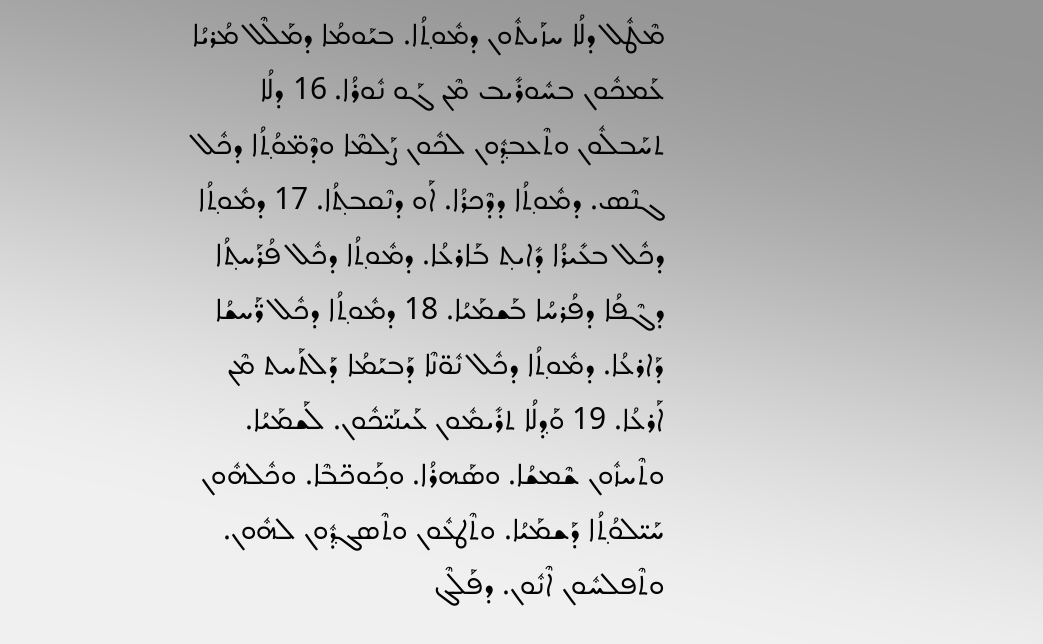ܡܶܛܽܠ ܕܠܳܐ ܚܙܰܝܬܽܘܢ ܕܡܽܘܬ݂ܳܐ. ܒܝܰܘܡܳܐ ܕܡܰܠܶܠ ܡܳܪܝܳܐ ܥܰܡܟܽܘܢ ܒܚܽܘܪܺܝܒ ܡܶܢ ܓܰܘ ܢܽܘܪܳܐ. 16 ܕܠܳܐ ܬܚܰܒܠܽܘܢ ܘܬܶܥܒܕ݂ܽܘܢ ܠܟܽܘܢ ܨܰܠܡܶܐ ܘܕܶܡ̈ܘܳܬ݂ܳܐ ܕܟܽܠ ܓܢܶܣ. ܕܡܽܘܬ݂ܳܐ ܕܕܶܟܪܳܐ. ܐܰܘ ܕܢܶܩܒܬ݂ܳܐ. 17 ܕܡܽܘܬ݂ܳܐ ܕܟܽܠ ܒܥܺܝܪܳܐ ܕܺܐܝܬ݂ ܒܰܐܪܥܳܐ. ܕܡܽܘܬ݂ܳܐ ܕܟܽܠ ܦܳܪܰܚܬ݂ܳܐ ܕܓܶܦܳܐ ܕܦܳܪܚܳܐ ܒܰܫܡܰܝܳܐ. 18 ܕܡܽܘܬ݂ܳܐ ܕܟܽܠ ܖ̈ܰܚܫܳܐ ܕܰܐܪܥܳܐ. ܕܡܽܘܬ݂ܳܐ ܕܟܽܠ ܢܽܘ̈ܢܶܐ ܕܰܒܝܰܡܳܐ ܕܰܠܬܰܚܬ ܡܶܢ ܐܰܪܥܳܐ. 19 ܘܰܕ݂ܠܳܐ ܬܪܺܝܡܽܘܢ ܥܰܝܢܰܝ̈ܟܽܘܢ. ܠܰܫܡܰܝܳܐ. ܘܬܶܚܙܽܘܢ ܫܶܡܫܳܐ. ܘܣܰܗܪܳܐ. ܘܟ݂ܰܘܟ̈ܒܶܐ. ܘܟܽܠܗܽܘܢ ܚܰܝ̈ܠܘܳܬ݂ܳܐ ܕܰܫܡܰܝܳܐ. ܘܬܶܛܥܽܘܢ ܘܬܶܣܓܕ݂ܽܘܢ ܠܗܽܘܢ. ܘܬܶܦܠܚܽܘܢ ܐܶܢܽܘܢ. ܕܦܰܠܶܓ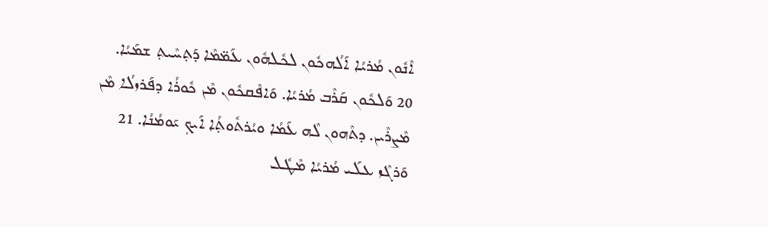ܐܶܢܽܘܢ ܡܳܪܝܳܐ ܐܰܠܳܗܟܽܘܢ ܠܟܽܠܗܽܘܢ ܥܰܡ̈ܡܶܐ ܕܰܬ݂ܚܶܝܬ݂ ܫܡܰܝܳܐ. 20 ܘܰܠܟܽܘܢ ܩܰܪܶܒ ܡܳܪܝܳܐ. ܘܰܐܦܶܩܟܽܘܢ ܡܶܢ ܟܽܘܪܳܐ ܕܦܰܪܙܠܳܐ ܡܶܢ ܡܶܨܪܶܝܢ. ܕܬܶܗܘܢ ܠܶܗ ܥܰܡܳܐ ܘܝܳܪܬܽܘܬ݂ܳܐ ܐܰܝܟ݂ ܝܰܘܡܳܢܳܐ. 21 ܘܰܪܓܶܙ ܥܠܰܝ ܡܳܪܝܳܐ ܡܶܛܽܠ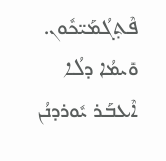ܦܶܬ݂ܓܳܡܰܝ̈ܟܽܘܢ. ܘܺܝܡܳܐ ܕܠܳܐ ܐܶܥܒܰܪ ܝܽܘܪܕܢܳܢ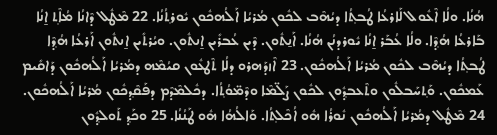ܗܳܢܳܐ. ܘܠܳܐ ܐܶܥܽܘܠ ܠܰܐܪܥܳܐ ܛܳܒܬ݂ܳܐ ܕܝܳܗܶܒ ܠܟܽܘܢ ܡܳܪܝܳܐ ܐܰܠܳܗܟܽܘܢ ܝܽܘܪܬ݂ܳܢܳܐ. 22 ܡܶܛܽܠ ܕܶܐܢܳܐ ܡܳܐܶܬ݂ ܐ̱ܢܳܐ ܒܰܐܪܥܳܐ ܗܳܕ݂ܶܐ. ܘܠܳܐ ܥܳܒܰܪ ܐ̱ܢܳܐ ܝܽܘܪܕܢܳܢ ܗܳܢܳܐ. ܐܰܢ̱ܬܽܘܢ. ܕܶܝܢ ܥܳܒܪܺܝܢ ܐ̱ܢܬܽܘܢ. ܘܝܳܪܬܺܝܢ ܐ̱ܢܬܽܘܢ ܐܰܪܥܳܐ ܗܳܕ݂ܶܐ ܛܳܒܬ݂ܳܐ ܕܝܳܗܶܒ ܠܟܽܘܢ ܡܳܪܝܳܐ ܐܰܠܳܗܟܽܘܢ. 23 ܐܶܙܕܰܗܪܘ ܕܠܳܐ ܬܶܛܥܽܘܢ ܩܝܳܡܶܗ ܕܡܳܪܝܳܐ ܐܰܠܳܗܟܽܘܢ ܕܰܐܩܺܝܡ ܥܰܡܟܽܘܢ. ܘܰܬ݂ܚܰܒܠܽܘܢ ܘܬܶܥܒܕ݂ܽܘܢ ܠܟܽܘܢ ܨܰܠ̈ܡܶܐ ܘܕܶܡ̈ܘܳܬ݂ܳܐ. ܕܟܽܠܡܶܕܶܡ ܕܦܰܩܶܕ݂ܟܽܘܢ ܡܳܪܝܳܐ ܐܰܠܳܗܟܽܘܢ. 24 ܡܶܛܽܠ ܕܡܳܪܝܳܐ ܐܰܠܳܗܟܽܘܢ ܢܽܘܪܳܐ ܗܽܘ ܐܳܟܶܠܬ݂ܳܐ. ܘܰܐ‌ܠܳܗܳܐ ܗܽܘ ܛܰܢܳܢܳܐ. 25 ܘܟܰܕ݂ ܬܰܘܠܕ݂ܽܘܢ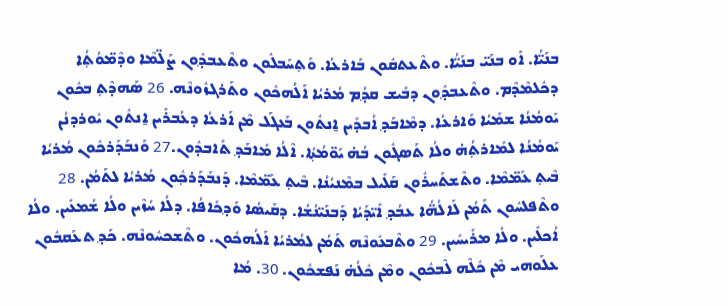ܒܢܰܝ̈ܳܐ. ܐܰܘ ܒܢܰܝ̈ ܒܢܰܝ̈ܳܐ. ܘܬܶܥܬܩܽܘܢ ܒܰܐܪܥܳܐ. ܘܰܬ݂ܚܰܒܠܽܘܢ ܘܬܶܥܒܕ݂ܽܘܢ ܨܰܠ̈ܡܶܐ ܘܕܶܡ̈ܘܳܬ݂ܳܐ ܕܟܽܠܡܶܕܶܡ. ܘܬܶܥܒܕ݂ܽܘܢ ܕܒܺܝܫ ܩܕ݂ܳܡ ܡܳܪܝܳܐ ܐܰܠܳܗܟܽܘܢ ܘܬܰܪܓܙܽܘܢܶܗ. 26 ܣܰܗܕܶܬ݂ ܒܟܽܘܢ ܝܰܘܡܳܢܳܐ ܫܡܰܝܳܐ ܘܰܐܪܥܳܐ. ܕܡܶܐܒܰܕ݂ ܐܳܒܕܺܝܢ ܐ̱ܢܬܽܘܢ ܒܰܥܓܰܠ ܡܶܢ ܐܰܪܥܳܐ ܕܥܳܒܪܺܝܢ ܐ̱ܢܬܽܘܢ ܝܽܘܪܕܢܳܢ ܝܰܘܡܳܢܳܐ ܠܡܺܐܪܬ݂ܳܗ̇ ܘܠܳܐ ܬܰܣܓܽܘܢ ܒܳܗ̇ ܝܰܘ̈ܡܳܬ݂ܳܐ. ܐܶܠܳܐ ܡܺܐܒܰܕ݂ ܬܺܐܒܕܽܘܢ.27 ܘܰܢܒܰܕܰܪܟܽܘܢ ܡܳܪܝܳܐ ܒܶܝܬ݂ ܥܰܡ̈ܡܶܐ. ܘܬܶܫܬܰܚܪܽܘܢ ܩܰܠܺܝܠ ܒܡܶܢܝܳܢܳܐ. ܒܶܝܬ݂ ܥܰܡ̈ܡܶܐ. ܕܰܢܒܰܕܰܪܟ݂ܽܘܢ ܡܳܪܝܳܐ ܠܬܰܡܳܢ. 28 ܘܬܶܦܠܚܽܘܢ ܬܰܡܳܢ ܠܰܐܠܳܗ̈ܳܐ ܥܒܳܕ݂ ܐܺܝ̈ܕܰܝܳܐ ܕܰܒܢܰܝ̈ܢܳܫܳܐ. ܕܩܰܝܣܳܐ ܘܰܕ݂ܟܺܐܦܳܐ. ܕܠܳܐ ܚܳܙܶܝܢ ܘܠܳܐ ܫܳܡܥܺܝܢ. ܘܠܳܐ ܐܳܟܠܺܝܢ. ܘܠܳܐ ܡܪܺܝܚܺܝܢ. 29 ܘܬܶܒܥܽܘܢܶܗ ܬܰܡܳܢ ܠܡܳܪܝܳܐ ܐܰܠܳܗܟܽܘܢ. ܘܬܶܫܟܚܽܘܢܶܗ. ܟܰܕ݂ ܬܥܰܩܒܽܘܢ ܥܠܰܘܗܝ ܡܶܢ ܟܽܠܶܗ ܠܶܒܟܽܘܢ ܘܡܶܢ ܟܽܠܳܗ̇ ܢܰܦܫܟܽܘܢ. 30. ܡܳܐ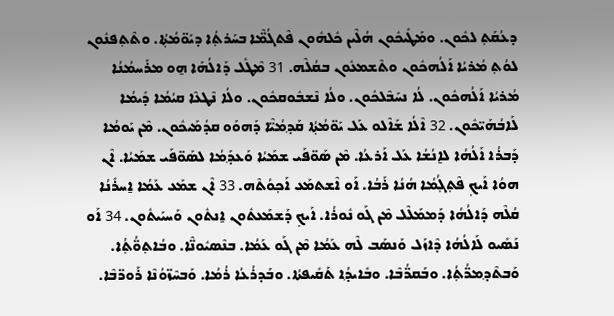ܕܥܳܩܰܬ݂ ܠܟܽܘܢ. ܘܡܰܛܺܝܟܽܘܢ ܗܳܠܶܝܢ ܟܽܠܗܽܘܢ ܦܶܬܓܳܡ̈ܶܐ ܒܚܰܪܬ݂ܳܐ ܕܝܰܘ̈ܡܳܬ݂ܳܐ. ܘܬܶܬ݂ܦܢܽܘܢ ܠܘܳܬ݂ ܡܳܪܝܳܐ ܐܰܠܳܗܟܽܘܢ ܘܬܶܫܡܥܽܘܢ ܒܩܳܠܶܗ. 31 ܡܶܛܽܠ ܕܰܐܠܳܗܰܐ ܗ̱ܘ ܡܪܰܚܡܳܢܳܐ ܡܳܪܝܳܐ ܐܰܠܳܗܟܽܘܢ. ܠܳܐ ܢܚܰܒܶܠܟܽܘܢ. ܘܠܳܐ ܢܶܫܒܽܘܩܟܽܘܢ. ܘܠܳܐ ܢܶܛܥܶܐ ܩܝܳܡܳܐ ܕܺܝܡܳܐ ܠܰܐܒܳܗܰܝ̈ܟܽܘܢ. 32 ܐܶܠܳܐ ܫܰܐܶܠܘ ܥܰܠ ܝܰܘ̈ܡܳܬ݂ܳܐ ܩܰܕ݂ܡܳܝ̈ܶܐ ܕܰܗܘܰܘ ܩܕܳܡܰܝܟܽܘܢ. ܡܶܢ ܝܰܘܡܳܐ ܕܰܒܪܳܐ ܐܰ‌ܠܳܗܳܐ ܠܐ̱ܢܳܫܳܐ ܥܰܠ ܐܰܪܥܳܐ. ܡܶܢ ܣܰܘ̈ܦܰܝ ܫܡܰܝܳܐ ܘܰܥܕ݂ܰܡܳܐ ܠܣܰܘ̈ܦܰܝ ܫܡܰܝܳܐ. ܐܶܢ ܗܘܳܐ ܐܰܝܟ݂ ܦܶܬ݂ܓ݂ܳܡܳܐ ܗܳܢܳܐ ܪܰܒܳܐ. ܐܰܘ ܐܶܫܬܡܰܥ ܐܰܟ݂ܘܳܬܶܗ. 33 ܐܶܢ ܫܡܰܥ ܥܰܡܳܐ ܐ̱ܚܪܺܢܳܐ ܩܳܠܶܗ ܕܰܐ‌ܠܳܗܳܐ ܕܰܡܡܰܠܶܠ ܡܶܢ ܓܰܘ ܢܽܘܪܳܐ. ܐܰܝܟ݂ ܕܰܫܡܰܥܬܽܘܢ ܐ̱ܢܬܽܘܢ ܘܰܚܝܰܝܬܽܘܢ. 34 ܐܰܘ ܢܰܣܺܝܘ ܠܰܐܠܳܗܳܐ ܕܶܐܙܰܠ ܘܰܢܣܰܒ ܠܶܗ ܥܰܡܳܐ ܡܶܢ ܓܰܘ ܥܰܡܳܐ. ܒܢܶܣܝܽܘܢ̈ܶܐ. ܘܒܳܐܬ݂ܘ̈ܳܬ݂ܳܐ. ܘܰܒܬܶܕ݂ܡܖ̈ܳܬ݂ܳܐ. ܘܒܰܩܖ̈ܳܒܶܐ. ܘܒܺܐܝܕ݂ܳܐ ܬܰܩܺܝܦܬܳܐ. ܘܒܰܕܪܳܥܳܐ ܪܳܡܳܐ. ܘܰܒܚܶܙ̈ܘܳܢܶܐ ܪܰܘܖ̈ܒܶܐ.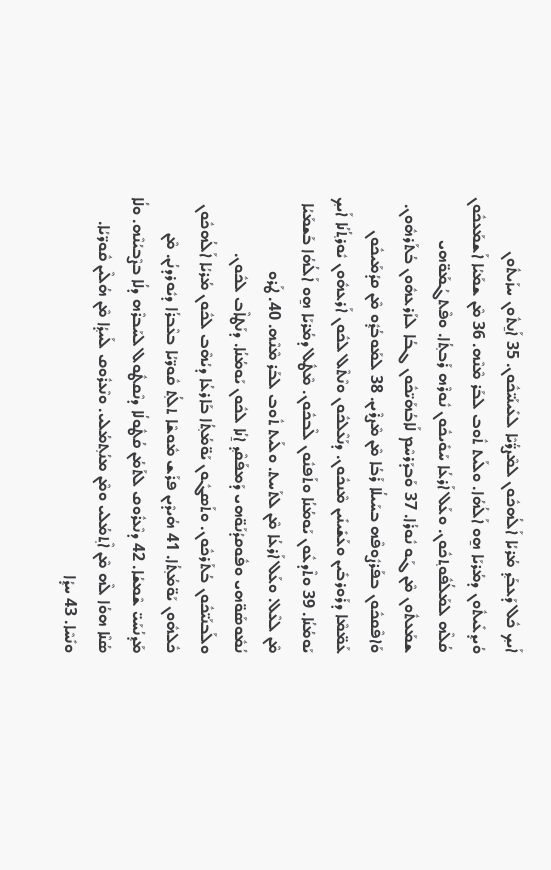ܐܰܝܟ݂ ܟܽܠ ܕܰܥܒܰܕ݂ ܡܳܪܝܳܐ ܐܰܠܳܗܟܽܘܢ ܠܡܶܨܖ̈ܳܝܶܐ ܠܥܺܝܢܰܝ̈ܟܽܘܢ. 35 ܐܰܢ̱ܬܽܘܢ ܚܙܰܝܬܽܘܢ ܘܳܝܕ݂ܥܺܝܬܽܘܢ ܕܡܳܪܝܰܐ ܗ̱ܘ ܐܰ‌ܠܳܗܳܐ. ܘܠܰܝܬ ܬܽܘܒ ܠܒܰܪ ܡܶܢܶܗ. 36 ܡܶܢ ܫܡܰܝܳܐ ܐܰܫܡܰܥܟܽܘܢ ܩܳܠܶܗ ܠܡܰܠܳܦܽܘܬ݂ܟܽܘܢ. ܘܥܰܠ ܐܰܪܥܳܐ ܚܰܘܺܝܟܽܘܢ ܢܽܘܪܶܗ ܪܰܒܬ݂ܳܐ. ܘܦܶܬܓܳܡܰܘ̈ܗܝ ܫܡܰܥܬܽܘܢ ܡܶܢ ܓܰܘ ܢܽܘܪܳܐ. 37 ܘܰܒܕܰܪܚܶܡ ܠܰܐܒܳܗܰܝ̈ܟܽܘܢ ܓܒܳܐ ܠܙܰܪܥܗܽܘܢ ܒܳܬܰܪܗܽܘܢ. ܘܰܐܦܶܩܟܽܘܢ ܒܦܰܪܨܽܘܦܶܗ ܒܚܰܝܠܳܐ ܪܰܒܳܐ ܡܶܢ ܡܶܨܪܶܝܢ. 38 ܠܡܰܘܒܳܕ݂ܽܘ ܡܶܢ ܩܕܳܡܰܝܟܽܘܢ ܥܰܡ̈ܡܶܐ ܕܪܰܘܪܒܺܝܢ ܘܥܰܫܺܝܢܺܝܢ ܡܶܢܟܽܘܢ. ܕܢܰܥܶܠܟܽܘܢ ܘܢܶܬܶܠ ܠܟܽܘܢ ܐܰܪܥܗܽܘܢ ܝܽܘܪܬ݂ܳܢܳܐ ܐܰܝܟ݂ ܝܰܘܡܳܢܳܐ. 39 ܘܬܶܕܥܽܘܢ ܝܰܘܡܳܢܳܐ ܘܬܰܦܢܽܘܢ ܠܶܒܟܽܘܢ. ܡܶܛܽܠ ܕܡܳܪܝܰܐ ܗ̱ܘ ܐܰ‌ܠܳܗܳܐ ܒܰܫܡܰܝܳܐ ܡܶܢ ܠܥܶܠ. ܘܥܰܠ ܐܰܪܥܳܐ ܡܶܢ ܠܬܰܚܬ. ܘܠܰܝܬ ܬܽܘܒ ܠܒܰܪ ܡܶܢܶܗ. 40. ܛܰܪܘ ܢܳܡܽܘܣܰܘ̈ܗܝ ܘܦܽܘܩܕܳܢܰܘ̈ܗܝ ܕܰܡܦܰܩܶܕ݂ ܐ̱ܢܳܐ ܠܟܽܘܢ ܝܰܘܡܳܢܳܐ. ܕܢܰܛܐܶܒ ܠܟܽܘܢ. ܘܠܰܒܢܰܝ̈ܟܽܘܢ ܒܳܬܰܪܟܽܘܢ. ܘܬܰܣܓܽܘܢ ܝܰܘ̈ܡܳܬ݂ܳܐ ܒܰܐܪܥܳܐ ܕܝܳܗܶܒ ܠܟܽܘܢ ܡܳܪܝܳܐ ܐܰܠܳܗܟܽܘܢ ܟܽܠܗܽܘܢ ܝܰܘ̈ܡܳܬ݂ܳܐ. 41 ܗܳܝܕܶܝܢ ܦܪܰܫ ܡܽܘܫܶܐ ܬܠܳܬ݂ ܩܽܘܖ̈ܝܳܐ ܒܥܶܒܪܳܐ ܕܝܽܘܪܕܢܳܢ. ܡܶܢ ܡܰܕ݂ܢܳܚܰܝ̈ ܫܶܡܫܳܐ. 42 ܕܢܶܥܪܽܘܩ ܠܬܰܡܳܢ ܩܳܛܽܘܠܳܐ ܕܢܶܩܛܽܘܠ ܠܚܰܒܪܶܗ ܕܠܳܐ ܒܨܶܒܝܳܢܶܗ. ܘܠܳܐ ܣܳܢܶܐ ܗܘܳܐ ܠܶܗ ܡܶܢ ܐܶܬ݂ܡܳܠܝ ܘܡܶܢ ܡܢܳܬ݂ܡܳܠܝ. ܘܢܶܥܪܽܘܩ ܠܰܚܕ݂ܳܐ ܡܶܢ ܗܳܠܶܝܢ ܩܽܘܖ̈ܝܳܐ. ܘܢܺܚܶܐ. 43 ܚܕ݂ܳܐ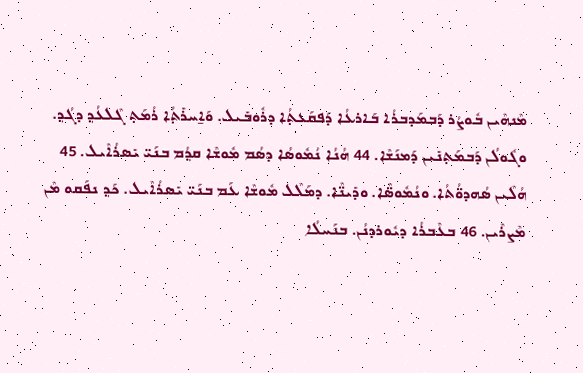ܡܶܢܗܶܝܢ ܒܽܘܨܳܪ ܕܰܒܡܰܕܒܪܳܐ ܒܰܐܪܥܳܐ ܕܰܦܩܰܥܬ݂ܳܐ ܕܪܽܘܒܺܝܠ. ܘܰܐ̱ܚܪܺܬ݂ܳܐ ܪܳܡܰܬ݂ ܓܶܠܥܳܕ݂ ܕܓܳܕ݂. ܘܓܽܘܠܳܢ ܕܰܒܡܰܬ݂ܢܺܝܢ ܕܰܡܢܰܫܶܐ. 44 ܗܳܢܳܐ ܢܳܡܽܘܣܳܐ ܕܣܳܡ ܡܽܘܫܶܐ ܩܕ݂ܳܡ ܒܢܰܝ̈ ܝܺܣܪܳܐܶܝܠ. 45 ܗܳܠܶܝܢ ܣܳܗܕܘ̈ܳܬܳܐ. ܘܢܳܡܽܘܣ̈ܶܐ. ܘܕܺܝܢ̈ܶܐ. ܕܡܰܠܶܠ ܡܽܘܫܶܐ ܥܰܡ ܒܢܰܝ̈ ܝܺܣܪܳܐܶܝܠ. ܟܰܕ݂ ܢܦܰܩܘ ܡܶܢ ܡܶܨܪܶܝܢ. 46 ܒܥܶܒܪܳܐ ܕܝܽܘܪܕܢܳܢ. ܒܢܰܚܠܳܐ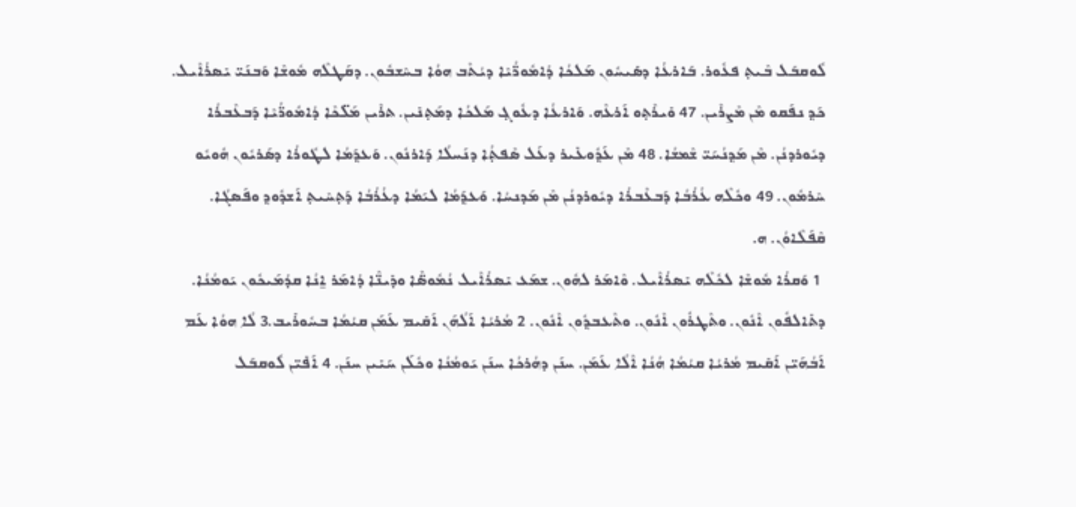ܠܽܘܩܒܰܠ ܒܶܝܬ݂ ܦܥܽܘܪ. ܒܰܐܪܥܳܐ ܕܣܺܝܚܽܘܢ ܡܰܠܟܳܐ ܕܳܐܡܽܘܖ̈ܳܝܶܐ ܕܝܳܬܶܒ ܗܘܳܐ ܒܚܶܫܒܽܘܢ. ܕܩܰܛܠܶܗ ܡܽܘܫܶܐ ܘܰܒܢܰܝ̈ ܝܺܣܪܳܐܶܝܠ. ܟܰܕ݂ ܢܦܰܩܘ ܡܶܢ ܡܶܨܪܶܝܢ. 47 ܘܺܝܪܶܬ݂ܘ ܐܰܪܥܶܗ. ܘܰܐܪܥܳܐ ܕܥܽܘܓ݂ ܡܰܠܟܳܐ ܕܡܰܬ݂ܢܺܝܢ. ܬܪܶܝܢ ܡܰܠ̈ܟܶܐ ܕܳܐܡܽܘܖ̈ܳܝܶܐ ܕܰܒܥܶܒܪܳܐ ܕܝܽܘܪܕܢܳܢ. ܡܶܢ ܡܰܕ݂ܢܳܚܰܝ̈ ܫܶܡܫܳܐ. 48 ܡܶܢ ܥܰܕ݂ܽܘܥܺܝܪ ܕܥܰܠ ܣܶܦܬ݂ܳܐ ܕܢܰܚܠܳܐ ܕܰܐܪܢܽܘܢ. ܘܰܥܕ݂ܰܡܳܐ ܠܛܽܘܪܳܐ ܕܣܰܪܝܽܘܢ ܗܽܘܝܽܘ ܚܶܪܡܽܘܢ. 49 ܘܟܽܠܶܗ ܥܳܪܳܒܳܐ ܕܰܒܥܶܒܪܳܐ ܕܝܽܘܪܕܢܳܢ ܡܶܢ ܡܰܕܢܚܳܐ. ܘܰܥܕ݂ܰܡܳܐ ܠܝܰܡܳܐ ܕܥܳܪܳܒܳܐ ܕܰܬ݂ܚܶܝܬ݂ ܐܰܫܕܽܘܕ݂ ܘܦܰܣܓܳܐ.
ܩܶܦܰܠܶܐܘܳܢ. ܗ.
 1 ܘܰܩܪܳܐ ܡܽܘܫܶܐ ܠܟܽܠܶܗ ܝܺܣܪܳܐܶܝܠ. ܘܶܐܡܰܪ ܠܗܽܘܢ. ܫܡܰܥ ܝܺܣܪܳܐܶܝܠ ܢܳܡܽܘܣ̈ܶܐ ܘܕܺܝܢ̈ܶܐ ܕܳܐܡܰܪ ܐ̱ܢܳܐ ܩܕܳܡܰܝܟܽܘܢ ܝܰܘܡܳܢܳܐ. ܕܬܺܐܠܦܽܘܢ ܐܶܢܽܘܢ. ܘܬܶܛܪܽܘܢ ܐܶܢܽܘܢ. ܘܬܶܥܒܕ݂ܽܘܢ ܐܶܢܽܘܢ. 2 ܡܳܪܝܳܐ ܐܰܠܳܗܰܢ ܐܰܩܺܝܡ ܥܰܡܰܢ ܩܝܳܡܳܐ ܒܚܽܘܪܺܝܒ.3 ܠܳܐ ܗܘܳܐ ܥܰܡ ܐܰܒܳܗܰܝ̈ܢ ܐܰܩܺܝܡ ܡܳܪܝܳܐ ܩܝܳܡܳܐ ܗܳܢܳܐ ܐܶܠܳܐ ܥܰܡܰܢ. ܚܢܰܢ ܕܗܳܪܟܳܐ ܚܢܰܢ ܝܰܘܡܳܢܳܐ ܘܟܽܠܰܢ ܚܰܝܺܝܢ ܚܢܰܢ. 4 ܐܰܦܺܝ̈ܢ ܠܽܘܩܒܰܠ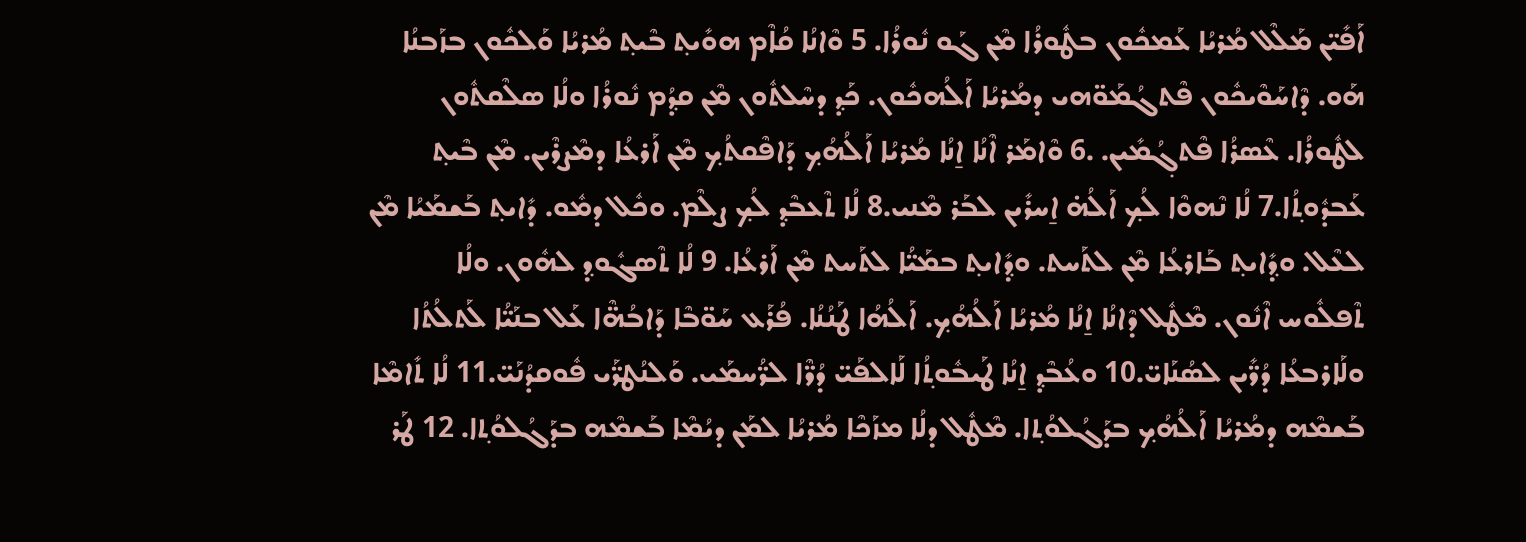ܐܰܦܺܝ̈ܢ ܡܰܠܶܠ ܡܳܪܝܳܐ ܥܰܡܟܽܘܢ ܒܛܽܘܪܳܐ ܡܶܢ ܓܰܘ ܢܽܘܪܳܐ. 5 ܘܶܐܢܳܐ ܩܳܐܶܡ ܗܘܺܝܬ݂ ܒܶܝܬ݂ ܡܳܪܝܳܐ ܘܰܠܟܽܘܢ ܒܙܰܒܢܳܐ ܗܰܘ. ܕܶܐܚܰܘܶܝܟܽܘܢ ܦܶܬܓܳܡܰܘ̈ܗܝ ܕܡܳܪܝܳܐ ܐܰܠܳܗܟܽܘܢ. ܟܰܕ݂ ܕܚܶܠܬܽܘܢ ܡܶܢ ܩܕ݂ܳܡ ܢܽܘܪܳܐ ܘܠܳܐ ܣܠܶܩܬܽܘܢ ܠܛܽܘܪܳܐ. ܥܶܣܪܳܐ ܦܶܬܓ݂ܳܡܺܝܢ. .6 ܘܶܐܡܰܪ ܐܶܢܳܐ ܐ̱ܢܳܐ ܡܳܪܝܳܐ ܐܰܠܳܗܳܟ݂ ܕܰܐܦܶܩܬܳܟ݂ ܡܶܢ ܐܰܪܥܳܐ ܕܡܶܨܪܶܝܢ. ܡܶܢ ܒܶܝܬ݂ ܥܰܒܕܽܘܬ݂ܳܐ.7 ܠܳܐ ܢܶܗܘܶܐ ܠܳܟ݂ ܐܰܠܳܗ̇ ܐ̱ܚܪܺܝܢ ܠܒܰܪ ܡܶܢܝ.8 ܠܳܐ ܬܶܥܒܶܕ݂ ܠܳܟ݂ ܨܠܶܡ. ܘܟܽܠ ܕܡܽܘ. ܕܺܐܝܬ݂ ܒܰܫܡܰܝܳܐ ܡܶܢ ܠܥܶܠ. ܘܕ݂ܺܐܝܬ݂ ܒܰܐܪܥܳܐ ܡܶܢ ܠܬܰܚܬ. ܘܕ݂ܺܐܝܬ݂ ܒܡܰܝ̈ܳܐ ܠܬܰܚܬ ܡܶܢ ܐܰܪܥܳܐ. 9 ܠܳܐ ܬܶܣܓܽܘܕ݂ ܠܗܽܘܢ. ܘܠܳܐ ܬܶܦܠܽܘܚ ܐܶܢܽܘܢ. ܡܶܛܽܠ ܕܶܐܢܳܐ ܐ̱ܢܳܐ ܡܳܪܝܳܐ ܐܰܠܳܗܳܟ݂. ܐܰ‌ܠܳܗܳܐ ܛܰܢܳܢܳܐ. ܦܳܪܰܥ ܚܰܘ̈ܒܶܐ ܕܰܐܒܳܗ̈ܶܐ ܥܰܠ ܒܢܰܝ̈ܳܐ ܠܰܬܠܳܬܳܐ ܘܠܰܐܪܒܥܳܐ ܕܳܖ̈ܺܝܢ ܠܣܳܢܰܐܝ̈.10 ܘܥܳܒܶܕ݂ ܐ̱ܢܳܐ ܛܰܝܒܽܘܬ݂ܳܐ ܠܰܐܠܦܰܝ̈ ܕܳܖ̈ܶܐ ܠܖ̈ܳܚܡܰܝ. ܘܰܠܢܳܛܖ̈ܰܝ ܦܽܘܩܕܳܢܰܝ̈.11 ܠܳܐ ܬܺܐܡܶܐ ܒܰܫܡܶܗ ܕܡܳܪܝܳܐ ܐܰܠܳܗܳܟ݂ ܒܕܰܓܳܠܘܳܬ݂ܐ. ܡܶܛܽܠ ܕܠܳܐ ܡܙܰܟܶܐ ܡܳܪܝܳܐ ܠܡܰܢ ܕܝܳܡܶܐ ܒܰܫܡܶܗ ܒܕܰܓܳܠܘܳܬ݂ܐ. 12 ܛܰܪ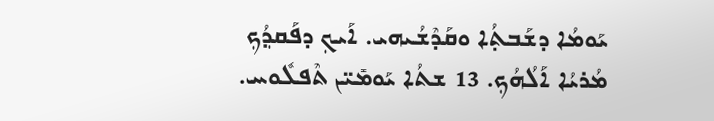ܝܰܘܡܳܐ ܕܫܰܒܬ݂ܳܐ ܘܩܰܕܶܫܳܝܗܝ. ܐܰܝܟ݂ ܕܦܰܩܕ݂ܳܟ݂ ܡܳܪܝܳܐ ܐܰܠܳܗܳܟ݂. 13 ܫܬܳܐ ܝܰܘܡܺܝ̈ܢ ܬܶܦܠܽܘܚ.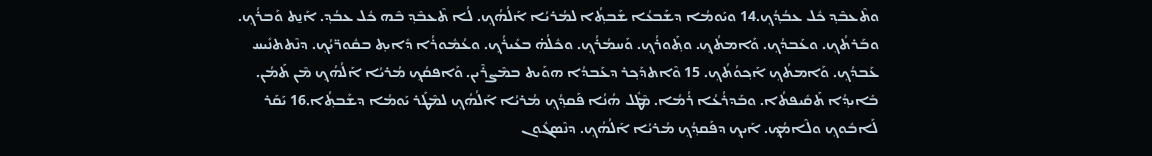ܘܬܶܥܒܶܕ݂ ܟܽܠ ܥܒܳܕ݂ܳܟ݂.14 ܘܝܰܘܡܳܐ ܕܫܰܒܥܳܐ ܫܰܒܬ݂ܳܐ ܠܡܳܪܝܳܐ ܐܰܠܳܗܳܟ݂. ܠܳܐ ܬܶܥܒܶܕ݂ ܒܶܗ ܟܽܠ ܥܒܳܕ݂. ܐܰܢ̱ܬ ܘܰܒܪܳܟ݂. ܘܒܰܪܬܳܟ݂. ܘܥܰܒܕܳܟ݂. ܘܰܐܡܬܳܟ݂. ܘܬ݂ܰܘܪܳܟ݂. ܘܰܚܡܳܪܳܟ݂. ܘܟܽܠܳܗ̇ ܒܥܺܝܪܳܟ݂. ܘܥܳܡܽܘܪܳܐ ܕܺܐܝܬ݂ ܒܩܽܘܖ̈ܝܳܟ݂. ܕܢܶܬܬܢܺܝܚ ܥܰܒܕܳܟ݂. ܘܰܐܡܬܳܟ݂ ܐܰܟ݂ܘܳܬܳܟ݂. 15 ܘܶܐܬܕܰܟ݂ܪ ܕܥܰܒܕܳܐ ܗܘܰܝܬ ܒܡܶܨܪܶܝܢ. ܘܰܐܦܩܳܟ݂ ܡܳܪܝܳܐ ܐܰܠܳܗܳܟ݂ ܡܶܢ ܬܰܡܳܢ. ܒܺܐܝܕ݂ܳܐ ܬܰܩܺܝܦܬܳܐ. ܘܒܰܕܪܳܥܳܐ ܪܳܡܳܐ. ܡܶܛܽܠ ܗܳܢܳܐ ܦܰܩܕ݂ܳܟ݂ ܡܳܪܝܳܐ ܐܰܠܳܗܳܟ݂ ܠܡܶܛܰܪ ܝܰܘܡܳܐ ܕܫܰܒܬ݂ܳܐ.16 ܝܰܩܰܪ ܠܰܐܒܽܘܟ݂ ܘܠܶܐܡܳܟ݂. ܐܰܝܟ݂ ܕܦܰܩܕ݂ܳܟ݂ ܡܳܪܝܳܐ ܐܰܠܳܗܳܟ݂. ܕܢܶܣܓܽܘܢ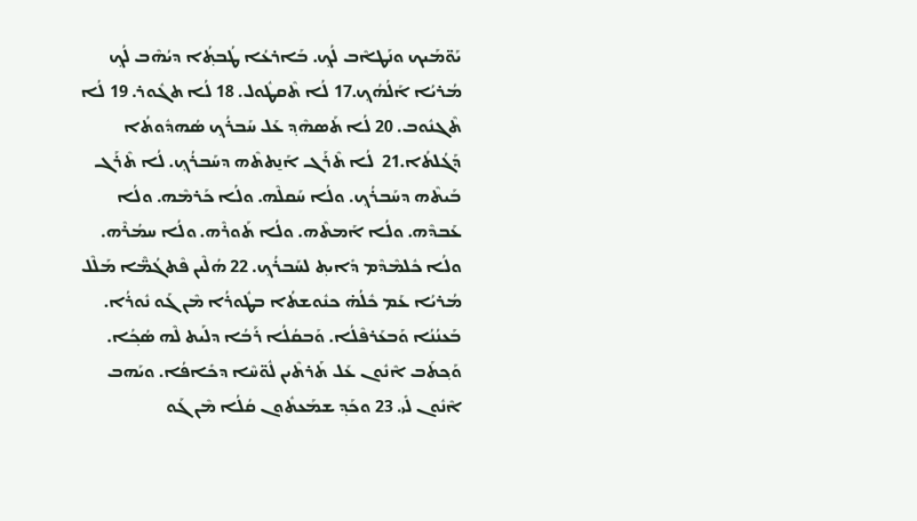ܝܰܘ̈ܡܰܝܟ ܘܢܰܛܐܶܒ ܠܳܟ݂. ܒܰܐܪܥܳܐ ܛܳܒܬ݂ܳܐ ܕܝܳܗܶܒ ܠܳܟ݂ ܡܳܪܝܳܐ ܐܰܠܳܗܳܟ݂.17 ܠܳܐ ܬܶܩܛܽܘܠ. 18 ܠܳܐ ܬܓܽܘܪ. 19 ܠܳܐ ܬܶܓܢܽܘܒ. 20 ܠܳܐ ܬܰܣܗܶܕ݂ ܥܰܠ ܚܰܒܪܳܟ݂ ܣܳܗܕܽܘܬܳܐ ܕܰܓܳܠܬܳܐ.21  ܠܳܐ ܬܶܪܰܓ ܐܰܢ̱ܬܬܶܗ ܕܚܰܒܪܳܟ݂. ܠܳܐ ܬܶܪܰܓ ܒܰܝܬܶܗ ܕܚܰܒܪܳܟ݂. ܘܠܳܐ ܚܰܩܠܶܗ. ܘܠܳܐ ܟܰܪܡܶܗ. ܘܠܳܐ ܥܰܒܕܶܗ. ܘܠܳܐ ܐܰܡܬܶܗ. ܘܠܳܐ ܬܰܘܪܶܗ. ܘܠܳܐ ܚܡܳܪܶܗ. ܘܠܳܐ ܟܽܠܡܶܕܶܡ ܕܺܐܝܬ݂ ܠܚܰܒܪܳܟ݂. 22 ܗܳܠܶܝܢ ܦܶܬܓܳܡ̈ܶܐ ܡܰܠܶܠ ܡܳܪܝܳܐ ܥܰܡ ܟܽܠܳܗ̇ ܟܢܽܘܫܬܳܐ ܒܛܽܘܪܳܐ ܡܶܢ ܓܰܘ ܢܽܘܪܳܐ. ܒܰܥܢܳܢܳܐ ܘܰܒܥܰܪܦܶܠܳܐ. ܘܰܒܩܳܠܳܐ ܪܰܒܳܐ ܕܠܰܝܬ ܠܶܗ ܣܳܟ݂ܳܐ. ܘܰܟ݂ܬܰܒ ܐܶܢܽܘܢ ܥܰܠ ܬܰܪܬܶܝܢ ܠܽܘ̈ܚܶܐ ܕܟܺܐܦܳܐ. ܘܝܰܗܒ ܐܶܢܽܘܢ ܠܺܝ. 23 ܘܟܰܕ݂ ܫܡܰܥܬܽܘܢ ܩܳܠܳܐ ܡܶܢ ܓܰܘ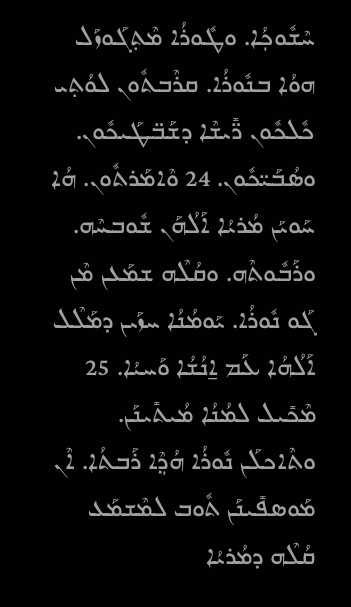ܚܶܫܽܘܟ݂ܳܐ. ܘܛܽܘܪܳܐ ܡܶܬ݂ܓܰܘܙܰܠ ܗܘܳܐ ܒܢܽܘܪܳܐ. ܩܪܶܒܬܽܘܢ ܠܘܳܬ݂ܝ ܟܽܠܟܽܘܢ ܖ̈ܺܝܫܶܐ ܕܫܰܒ̈ܛܰܝܟܽܘܢ. ܘܣܳܒܰܝ̈ܟܽܘܢ. 24 ܘܶܐܡܰܪܬܽܘܢ. ܗܳܐ ܚܰܘܝܰܢ ܡܳܪܝܳܐ ܐܰܠܳܗܰܢ ܫܽܘܒܚܶܗ. ܘܪܰܒܽܘܬܶܗ. ܘܩܳܠܶܗ ܫܡܰܥܢ ܡܶܢ ܓܰܘ ܢܽܘܪܳܐ. ܝܰܘܡܳܢܳܐ ܚܙܰܝܢ ܕܡܰܠܶܠ ܐܰ‌ܠܳܗܳܐ ܥܰܡ ܐ̱ܢܳܫܳܐ ܘܰܚܝܳܐ. 25 ܡܶܟܺܝܠ ܠܡܳܢܳܐ ܡܳܝܬܺܝܢܰܢ. ܘܬܶܐܟܠܰܢ ܢܽܘܪܳܐ ܗܳܕ݂ܶܐ ܪܰܒܬܳܐ. ܐܶܢ ܡܰܘܣܦܺܝܢܰܢ ܬܽܘܒ ܠܡܶܫܡܰܥ ܩܳܠܶܗ ܕܡܳܪܝܳܐ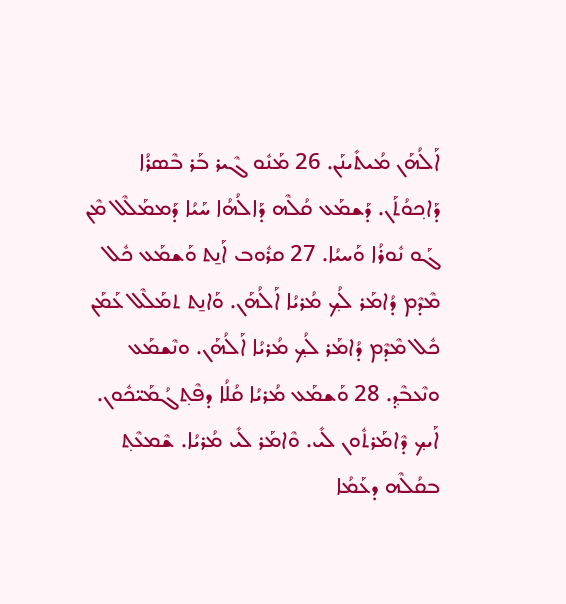ܐܰܠܳܗܰܢ ܡܳܝܬܺܝܢܰܢ. 26 ܡܰܢܽܘ ܓܶܝܪ ܒܰܪ ܒܶܣܪܳܐ ܕܰܐܟ݂ܘܳܬܰܢ. ܕܰܫܡܰܥ ܩܳܠܶܗ ܕܰܐ‌ܠܳܗܳܐ ܚܰܝܳܐ ܕܰܡܡܰܠܶܠ ܡܶܢ ܓܰܘ ܢܽܘܪܳܐ ܘܰܚܝܳܐ. 27 ܩܪܽܘܒ ܐܰܢ̱ܬ ܘܰܫܡܰܥ ܟܽܠ ܡܶܕܶܡ ܕܳܐܡܰܪ ܠܳܟ݂ ܡܳܪܝܳܐ ܐܰܠܳܗܰܢ. ܘܰܐܢ̱ܬ ܬܡܰܠܶܠ ܥܰܡܰܢ ܟܽܠ ܡܶܕܶܡ ܕܳܐܡܰܪ ܠܳܟ݂ ܡܳܪܝܳܐ ܐܰܠܳܗܰܢ. ܘܢܶܫܡܰܥ ܘܢܶܥܒܶܕ݂. 28 ܘܰܫܡܰܥ ܡܳܪܝܳܐ ܩܳܠܳܐ ܕܦܶܬ݂ܓܳܡܰܝ̈ܟܽܘܢ. ܐܰܝܟ݂ ܕܶܐܡܰܪܬܽܘܢ ܠܺܝ. ܘܶܐܡܰܪ ܠܺܝ ܡܳܪܝܳܐ. ܫܶܡܥܶܬ݂ ܒܩܳܠܶܗ ܕܥܰܡܳܐ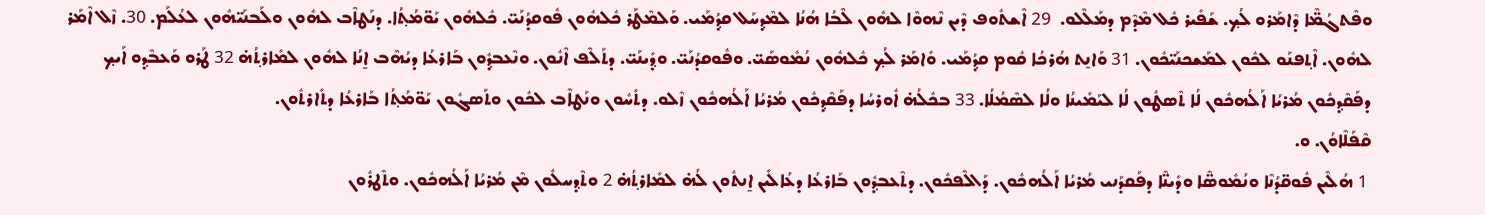ܘܦܶܬܓܳܡ̈ܶܐ ܕܶܐܡܰܪܘ ܠܳܟ݂. ܫܰܦܺܝܪ ܟܽܠ ܡܶܕܶܡ ܕܡܰܠܶܠܘ.  29 ܐܶܫܬܽܘܦ ܕܶܝܢ ܢܶܗܘܶܐ ܠܗܽܘܢ ܠܶܒܳܐ ܗܳܢܳܐ ܠܡܶܕ݂ܚܰܠ ܩܕ݂ܳܡܰܝ. ܘܰܠܡܶܛܰܪ ܟܽܠܗܽܘܢ ܦܽܘܩܕܳܢܰܝ̈. ܟܽܠܗܽܘܢ ܝܰܘ̈ܡܳܬ݂ܳܐ. ܕܢܰܛܐܶܒ ܠܗܽܘܢ ܘܠܰܒܢܰܝ̈ܗܽܘܢ ܠܥܳܠܰܡ. 30. ܙܶܠ ܐܶܡܰܪ ܠܗܽܘܢ. ܐܶܬ݂ܦܢܰܘ ܠܟܽܘܢ ܠܡܰܫܟܢܰܝ̈ܟܽܘܢ. 31 ܘܰܐܢ̱ܬ ܗܳܪܟܳܐ ܩܽܘܡ ܩܕ݂ܳܡܰܝ. ܘܺܐܡܰܪ ܠܳܟ݂ ܟܽܠܗܽܘܢ ܢܳܡܽܘܣܰܝ̈. ܘܦܽܘܩܕܳܢܰܝ̈. ܘܕ݂ܺܝܢܰܝ̈. ܕܬܰܠܶܦ ܐܶܢܽܘܢ. ܘܢܶܥܒܕ݂ܽܘܢ ܒܰܐܪܥܳܐ ܕܝܳܗܶܒ ܐ̱ܢܳܐ ܠܗܽܘܢ ܠܡܺܐܪܬ݂ܳܗ̇ 32 ܛܰܪܘ ܘܰܥܒܶܕ݂ܘ ܐܰܝܟ݂ ܕܦܰܩܶܕ݂ܟܽܘܢ ܡܳܪܝܳܐ ܐܰܠܳܗܟܽܘܢ ܠܳܐ ܬܶܣܛܽܘܢ ܠܳܐ ܠܝܰܡܺܝܢܳܐ ܘܠܳܐ ܠܣܶܡܳܠܳܐ. 33 ܒܟܽܠܳܗ̇ ܐܽܘܪܚܳܐ ܕܦܰܩܶܕ݂ܟܽܘܢ ܡܳܪܝܳܐ ܐܰܠܳܗܟܽܘܢ ܙܶܠܘ. ܕܬܺܚܽܘܢ ܘܢܰܛܐܶܒ ܠܟܽܘܢ ܘܬܰܣܓܽܘܢ ܝܰܘ̈ܡܳܬ݂ܳܐ ܒܰܐܪܥܳܐ ܕܬܺܐܪܬܽܘܢ.
ܩܶܦܰܠܶܐܘܳܢ. ܘ.
 1 ܗܳܠܶܝܢ ܦܽܘܩ̈ܕܳܢܶܐ ܘܢܳܡܽܘܣ̈ܶܐ ܘܕܺܝܢ̈ܶܐ ܕܦܰܩܕܰܢܝ ܡܳܪܝܳܐ ܐܰܠܳܗܟܽܘܢ. ܕܰܐܠܶܦܟܽܘܢ. ܕܬܶܥܒܕ݂ܽܘܢ ܒܰܐܪܥܳܐ ܕܥܳܐܠܺܝܢ ܐ̱ܢܬܽܘܢ ܠܳܗ̇ ܠܡܺܐܪܬ݂ܳܗ̇ 2 ܘܬܶܕ݂ܚܠܽܘܢ ܡܶܢ ܡܳܪܝܳܐ ܐܰܠܳܗܟܽܘܢ. ܘܬܶܛܪܽܘܢ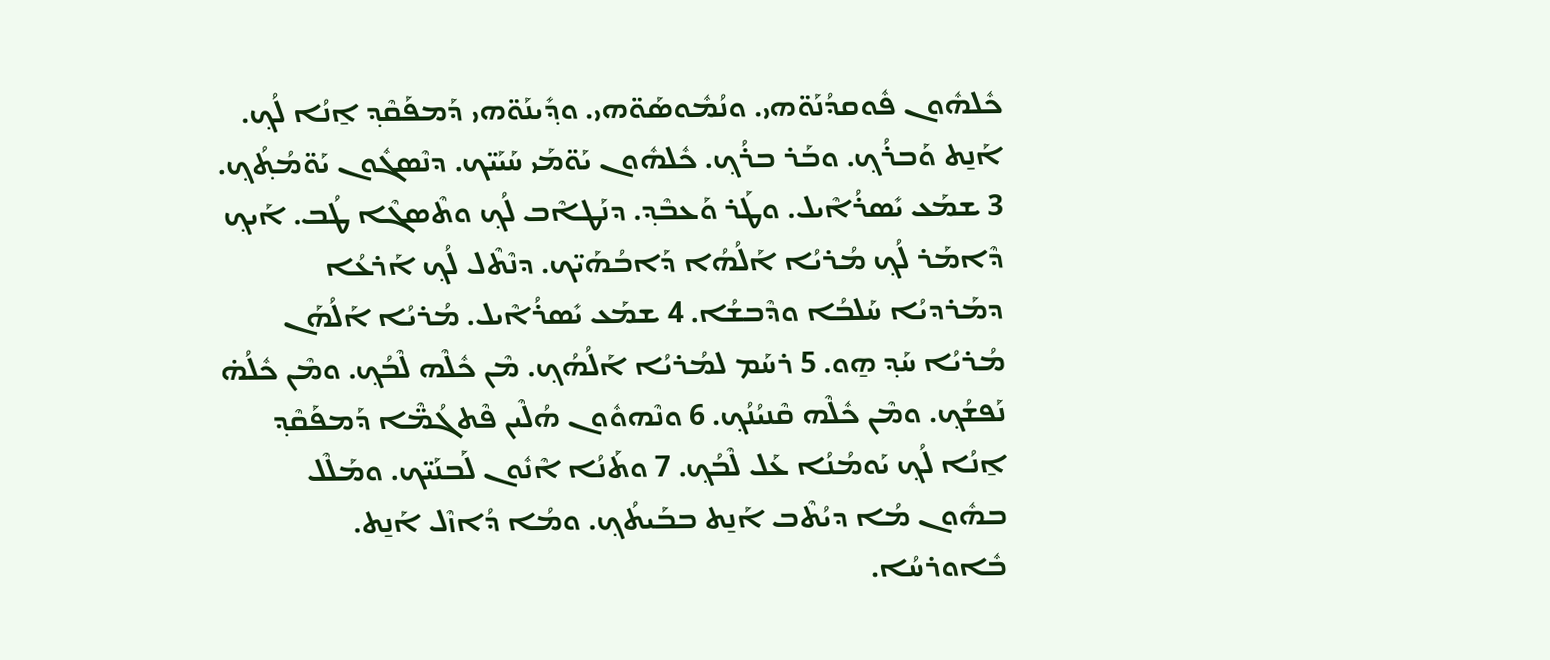ܟܽܠܗܽܘܢ ܦܽܘܩܕܳܢܰܘ̈ܗܝ. ܘܢܳܡܽܘܣܰܘ̈ܗܝ. ܘܕ݂ܺܝܢܰܘ̈ܗܝ ܕܰܡܦܰܩܶܕ݂ ܐ̱ܢܳܐ ܠܳܟ݂. ܐܰܢ̱ܬ ܘܰܒܪܳܟ݂. ܘܒܰܪ ܒܪܳܟ݂. ܟܽܠܗܽܘܢ ܝܰܘ̈ܡܰܝ ܚܰܝܰܝ̈ܟ. ܕܢܶܣܓܽܘܢ ܝܰܘ̈ܡܳܬ݂ܳܟ݂. 3 ܫܡܰܥ ܝܺܣܪܳܐܶܝܠ. ܘܛܰܪ ܘܰܥܒܶܕ݂. ܕܢܰܛܐܶܒ ܠܳܟ݂ ܘܬܶܣܓܶܐ ܛܳܒ. ܐܰܝܟ݂ ܕܶܐܡܰܪ ܠܳܟ݂ ܡܳܪܝܳܐ ܐܰ‌ܠܳܗܳܐ ܕܰܐܒܳܗܰܝ̈ܟ. ܕܢܶܬܶܠ ܠܳܟ݂ ܐܰܪܥܳܐ ܕܡܰܪܕܝܳܐ ܚܰܠܒܳܐ ܘܕܶܒܫܳܐ. 4 ܫܡܰܥ ܝܺܣܪܳܐܶܝܠ. ܡܳܪܝܳܐ ܐܰܠܳܗܰܢ ܡܳܪܝܳܐ ܚܰܕ݂ ܗ̱ܘ. 5 ܪܚܰܡ ܠܡܳܪܝܳܐ ܐܰܠܳܗܳܟ݂. ܡܶܢ ܟܽܠܶܗ ܠܶܒܳܟ݂. ܘܡܶܢ ܟܽܠܳܗ̇ ܢܰܦܫܳܟ݂. ܘܡܶܢ ܟܽܠܶܗ ܩܶܢܝܳܢܳܟ݂. 6 ܘܢܶܗܘܽܘܢ ܗܳܠܶܝܢ ܦܶܬܓܳܡ̈ܶܐ ܕܰܡܦܰܩܶܕ݂ ܐ̱ܢܳܐ ܠܳܟ݂ ܝܰܘܡܳܢܳܐ ܥܰܠ ܠܶܒܳܟ݂. 7 ܘܬܰܢܳܐ ܐܶܢܽܘܢ ܠܰܒܢܰܝ̈ܟ. ܘܡܰܠܶܠ ܒܗܽܘܢ ܡܳܐ ܕܝܳܬܶܒ ܐܰܢ̱ܬ ܒܒܰܝܬܳܟ݂. ܘܡܳܐ ܕܳܐܙܶܠ ܐܰܢ̱ܬ. ܒܽܐܘܪܚܳܐ.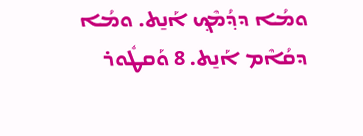ܘܡܳܐ ܕܕ݂ܳܡܶܟ݂ ܐܰܢ̱ܬ. ܘܡܳܐ ܕܩܳܐܶܡ ܐܰܢ̱ܬ. 8 ܘܰܩܛܽܘܪ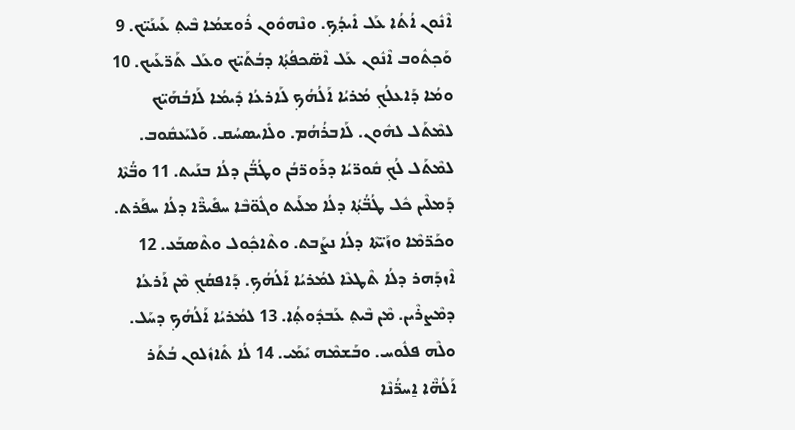ܐܶܢܽܘܢ ܐܳܬܳܐ ܥܰܠ ܐܺܝܕ݂ܳܟ݂. ܘܢܶܗܘܽܘܢ ܪܽܘܫܡܳܐ ܒܶܝܬ݂ ܥܰܝܢܰܝ̈ܟ. 9 ܘܰܟ݂ܬܽܘܒ ܐܶܢܽܘܢ ܥܰܠ ܐܶܣ̈ܟܦܳܬ݂ܳܐ ܕܒܳܬܰܝ̈ܟ ܘܥܰܠ ܬܰܖ̈ܥܰܝܟ. 10 ܘܡܳܐ ܕܰܐܥܠܳܟ݂ ܡܳܪܝܳܐ ܐܰܠܳܗܳܟ݂ ܠܰܐܪܥܳܐ ܕܺܝܡܳܐ ܠܰܐܒܳܗܰܝ̈ܟ ܠܡܶܬܰܠ ܠܗܽܘܢ. ܠܰܐܒܪܳܗܳܡ. ܘܠܺܐܝܣܚܳܩ. ܘܰܠܝܰܥܩܽܘܒ. ܠܡܶܬܰܠ ܠܳܟ݂ ܩܽܘܖ̈ܝܳܐ ܕܪܰܘܖ̈ܒܳܢ ܘܛܳܒ̈ܳܢ ܕܠܳܐ ܒܢܰܝܬ. 11 ܘܒ̈ܳܬܶܐ ܕܰܡܠܶܝܢ ܟܽܠ ܛܳܒ̈ܳܬ݂ܳܐ ܕܠܳܐ ܡܠܰܝܬ ܘܓܽܘ̈ܒܶܐ ܚܦܺܝܖ̈ܶܐ ܕܠܳܐ ܚܦܰܪܬ. ܘܟܰܖ̈ܡܶܐ ܘܙܰܝ̈ܬܶܐ ܕܠܳܐ ܢܨܰܒܬ. ܘܬܶܐܟ݂ܽܘܠ ܘܬܶܣܒܰܥ. 12 ܐܶܙܕܰܗܪ ܕܠܳܐ ܬܶܛܥܶܐ ܠܡܳܪܝܳܐ ܐܰܠܳܗܳܟ݂. ܕܰܐܦܩܳܟ݂ ܡܶܢ ܐܰܪܥܳܐ ܕܡܶܨܪܶܝܢ. ܡܶܢ ܒܶܝܬ݂ ܥܰܒܕܽܘܬ݂ܳܐ. 13 ܠܡܳܪܝܳܐ ܐܰܠܳܗܳܟ݂ ܕܚܰܠ. ܘܠܶܗ ܦܠܽܘܚ. ܘܒܰܫܡܶܗ ܝܺܡܰܝ. 14 ܠܳܐ ܬܺܐܙܽܠܘܢ ܒܳܬܰܪ ܐܰܠܳܗ̈ܶܐ ܐ̱ܚܖ̈ܳܢܶܐ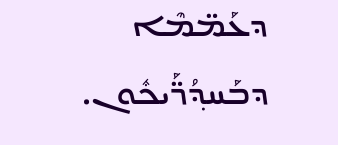ܕܥܰܡ̈ܡܶܐ ܕܒܰܚܕ݂ܳܖ̈ܰܝܟܽܘܢ.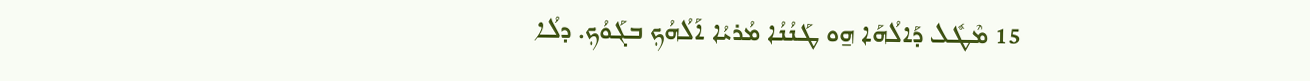15 ܡܶܛܽܠ ܕܰܐܠܳܗܰܐ ܗ̱ܘ ܛܰܢܳܢܳܐ ܡܳܪܝܳܐ ܐܰܠܳܗܳܟ݂ ܒܓܰܘܳܟ݂. ܕܠܳܐ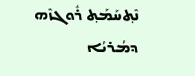ܢܶܬ݂ܚܰܡܰܬ݂ ܪܽܘܓܙܶܗ ܕܡܳܪܝܳܐ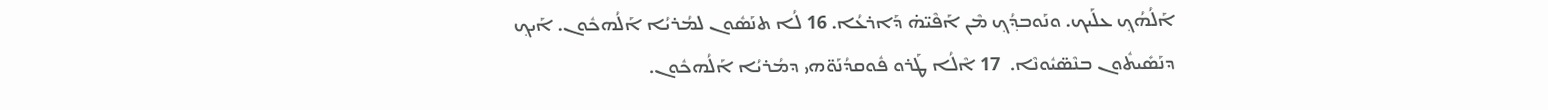ܐܰܠܳܗܳܟ݂ ܥܠܰܝܟ. ܘܢܰܘܒܕ݂ܳܟ݂ ܡܶܢ ܐܰܦܶܝ̈ܗ̇ ܕܰܐܪܥܳܐ. 16 ܠܳܐ ܬܢܰܣܽܘܢ ܠܡܳܪܝܳܐ ܐܰܠܳܗܟܽܘܢ. ܐܰܝܟ݂ ܕܢܰܣܺܝܬܽܘܢ ܒܢܶܣ̈ܝܽܘܢܶܐ.  17 ܐܶܠܳܐ ܛܰܪܘ ܦܽܘܩܕܳܢܰܘ̈ܗܝ ܕܡܳܪܝܳܐ ܐܰܠܳܗܟܽܘܢ.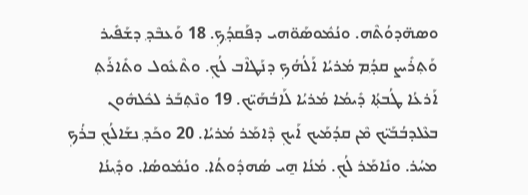ܘܣܗ̈ܕܘܳܬܶܗ. ܘܢܳܡܽܘܣܰܘ̈ܗܝ ܕܦܰܩܕ݂ܳܟ݂. 18 ܘܰܥܒܶܕ݂ ܕܫܰܦܺܝܪ ܘܰܬ݂ܪܺܝܨ ܩܕ݂ܳܡ ܡܳܪܝܳܐ ܐܰܠܳܗܳܟ݂ ܕܢܰܛܐܶܒ ܠܳܟ݂. ܘܬܶܥܽܘܠ ܘܬܺܐܪܰܬ݂ ܐܰܪܥܳܐ ܛܳܒܬ݂ܳܐ ܕܺܝܡܳܐ ܡܳܪܝܳܐ ܠܰܐܒܳܗܰܝ̈ܟ. 19 ܘܢܶܬ݂ܒܰܪ ܠܟܽܠܗܽܘܢ ܒܥܶܠܕܒܳܒܰܝ̈ܟ ܡܶܢ ܩܕܳܡܰܝܟ ܐܰܝܟ݂ ܕܶܐܡܰܪ ܡܳܪܝܳܐ. 20 ܘܟܰܕ݂ ܢܫܰܐܠܳܟ݂ ܒܪܳܟ݂ ܡܚܳܪ. ܘܢܺܐܡܰܪ ܠܳܟ݂. ܡܳܢܳܐ ܗ̱ܝ ܣܳܗܕܽܘܬܳܐ. ܘܢܳܡܽܘܣܳܐ. ܘܕ݂ܺܝܢܳܐ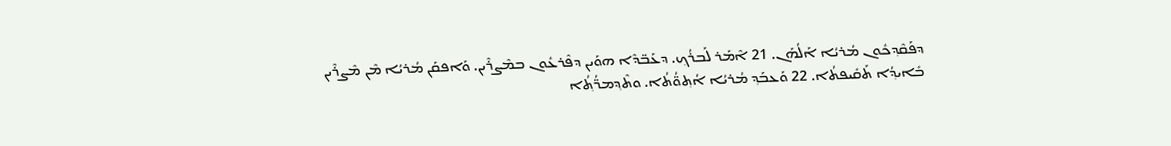ܕܦܰܩܶܕ݂ܟܽܘܢ ܡܳܪܝܳܐ ܐܰܠܳܗܰܢ. 21 ܐܶܡܰܪ ܠܰܒܪܳܟ݂. ܕܥܰܒ̈ܕܶܐ ܗܘܰܝܢ ܕܦܶܪܥܽܘܢ ܒܡܶܨܪܶܝܢ. ܘܰܐܦܩܰܢ ܡܳܪܝܳܐ ܡܶܢ ܡܶܨܪܶܝܢ ܒܺܐܝܕ݂ܳܐ ܬܰܩܺܝܦܬܳܐ. 22 ܘܰܥܒܰܕ݂ ܡܳܪܝܳܐ ܐܳܬ݂ܘ̈ܳܬܳܐ. ܘܬܶܕ݂ܡܖ̈ܳܬ݂ܳܐ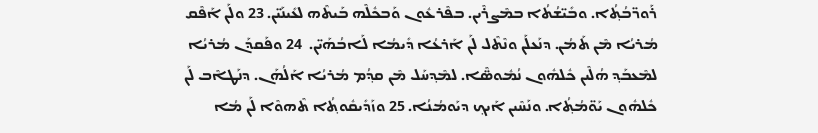ܪܰܘܖ̈ܒܳܬ݂ܳܐ. ܘܒܺܝ̈ܫܳܬܳܐ ܒܡܶܨܪܶܝܢ. ܒܦܶܪܥܽܘܢ ܘܰܒܟܽܠܶܗ ܒܰܝܬܶܗ ܠܥܺܝܢܰܝ̈ܢ. 23 ܘܠܰܢ ܐܰܦܶܩ ܡܳܪܝܳܐ ܡܶܢ ܬܰܡܳܢ. ܕܢܰܥܠܰܢ ܘܢܶܬܶܠ ܠܰܢ ܐܰܪܥܳܐ ܕܺܝܡܳܐ ܠܰܐܒܳܗܰܝ̈ܢ.  24 ܘܦܰܩܕܰܢ ܡܳܪܝܳܐ ܠܡܶܥܒܰܕ݂ ܗܳܠܶܝܢ ܟܽܠܗܽܘܢ ܢܳܡܽܘܣ̈ܶܐ. ܠܡܶܕ݂ܚܰܠ ܡܶܢ ܩܕ݂ܳܡ ܡܳܪܝܳܐ ܐܰܠܳܗܰܢ. ܕܢܰܛܐܶܒ ܠܰܢ ܟܽܠܗܽܘܢ ܝܰܘ̈ܡܳܬ݂ܳܐ. ܘܢܰܚܶܝܢ ܐܰܝܟ݂ ܕܝܰܘܡܳܢܳܐ. 25 ܘܙܰܕܺܝܩܽܘܬ݂ܳܐ ܬܶܗܘܶܐ ܠܰܢ ܡܳܐ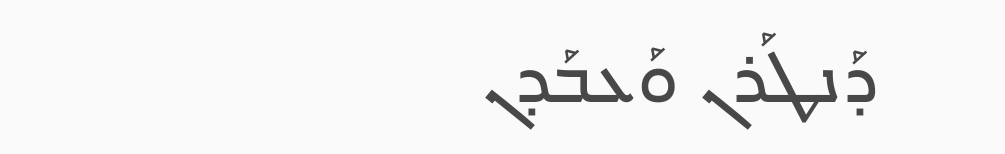ܕܰܢܛܰܪܢ ܘܰܥܒܰܕܢ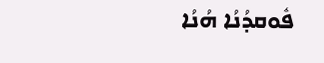ܦܽܘܩܕܳܢܳܐ ܗܳܢܳܐ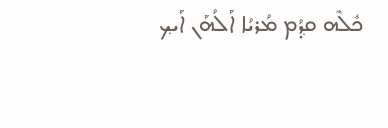ܟܽܠܶܗ ܩܕ݂ܳܡ ܡܳܪܝܳܐ ܐܰܠܳܗܰܢ ܐܰܝܟ݂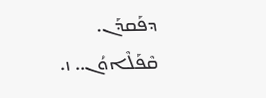ܕܦܰܩܕܰܢ.
ܩܶܦܰܠܶܐܘܳܢ.. ܙ.